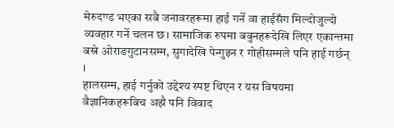मेरुदण्ड भएका सबै जनावरहरूमा हाई गर्ने वा हाईसँग मिल्दोजुल्दो व्यवहार गर्ने चलन छ। सामाजिक रुपमा बबुनहरूदेखि लिएर एकान्तमा बस्ने ओराङगुटानसम्म, सुगादेखि पेन्गुइन र गोहीसम्मले पनि हाई गर्छन् ।
हालसम्म, हाई गर्नुको उद्देश्य स्पष्ट थिएन र यस विषयमा वैज्ञानिकहरूबिच अझै पनि विवाद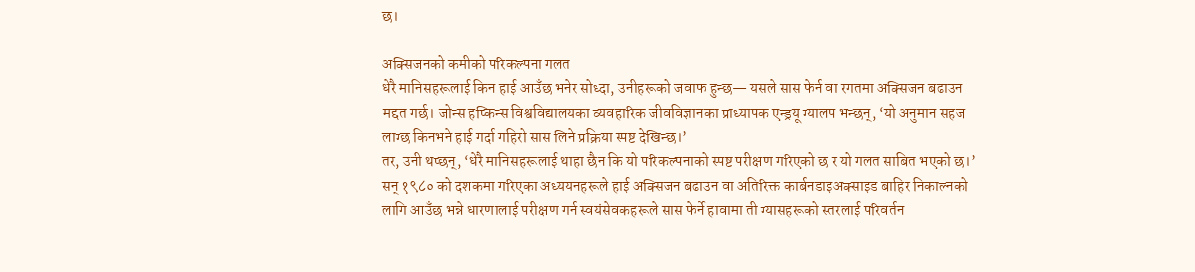छ।

अक्सिजनको कमीको परिकल्पना गलत
धेरै मानिसहरूलाई किन हाई आउँछ भनेर सोध्दा, उनीहरूको जवाफ हुन्छ— यसले सास फेर्न वा रगतमा अक्सिजन बढाउन मद्दत गर्छ। जोन्स हप्किन्स विश्वविद्यालयका व्यवहारिक जीवविज्ञानका प्राध्यापक एन्ड्रयू ग्यालप भन्छन्, ‘यो अनुमान सहज लाग्छ किनभने हाई गर्दा गहिरो सास लिने प्रक्रिया स्पष्ट देखिन्छ।’
तर, उनी थप्छन्, ‘धेरै मानिसहरूलाई थाहा छैन कि यो परिकल्पनाको स्पष्ट परीक्षण गरिएको छ र यो गलत साबित भएको छ।’
सन् १९८० को दशकमा गरिएका अध्ययनहरूले हाई अक्सिजन बढाउन वा अतिरिक्त कार्बनडाइअक्साइड बाहिर निकाल्नको लागि आउँछ भन्ने धारणालाई परीक्षण गर्न स्वयंसेवकहरूले सास फेर्ने हावामा ती ग्यासहरूको स्तरलाई परिवर्तन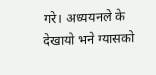गरे। अध्ययनले के देखायो भने ग्यासको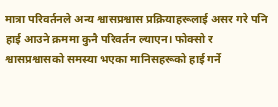मात्रा परिवर्तनले अन्य श्वासप्रश्वास प्रक्रियाहरूलाई असर गरे पनि हाई आउने क्रममा कुनै परिवर्तन ल्याएन। फोक्सो र श्वासप्रश्वासको समस्या भएका मानिसहरूको हाई गर्ने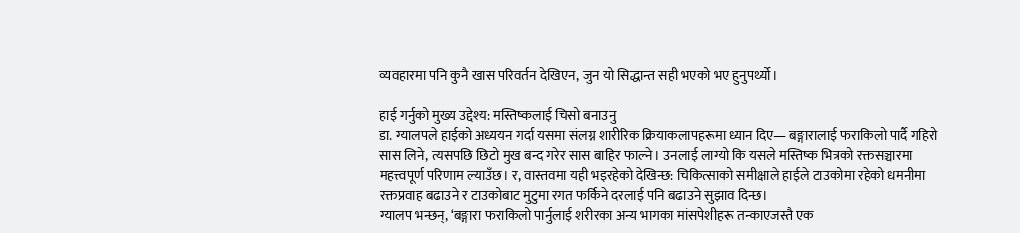व्यवहारमा पनि कुनै खास परिवर्तन देखिएन, जुन यो सिद्धान्त सही भएको भए हुनुपर्थ्यो।

हाई गर्नुको मुख्य उद्देश्य: मस्तिष्कलाई चिसो बनाउनु
डा. ग्यालपले हाईको अध्ययन गर्दा यसमा संलग्न शारीरिक क्रियाकलापहरूमा ध्यान दिए— बङ्गारालाई फराकिलो पार्दै गहिरो सास लिने, त्यसपछि छिटो मुख बन्द गरेर सास बाहिर फाल्ने। उनलाई लाग्यो कि यसले मस्तिष्क भित्रको रक्तसञ्चारमा महत्त्वपूर्ण परिणाम ल्याउँछ। र, वास्तवमा यही भइरहेको देखिन्छ: चिकित्साको समीक्षाले हाईले टाउकोमा रहेको धमनीमा रक्तप्रवाह बढाउने र टाउकोबाट मुटुमा रगत फर्किने दरलाई पनि बढाउने सुझाव दिन्छ।
ग्यालप भन्छन्, ‘बङ्गारा फराकिलो पार्नुलाई शरीरका अन्य भागका मांसपेशीहरू तन्काएजस्तै एक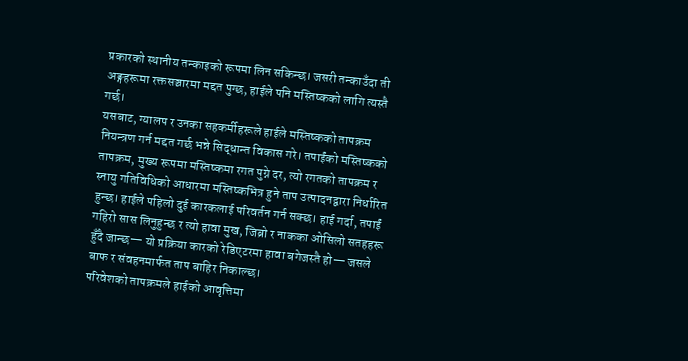प्रकारको स्थानीय तन्काइको रूपमा लिन सकिन्छ। जसरी तन्काउँदा ती अङ्गहरूमा रक्तसञ्चारमा मद्दत पुग्छ, हाईले पनि मस्तिष्कको लागि त्यस्तै गर्छ।
यसबाट, ग्यालप र उनका सहकर्मीहरूले हाईले मस्तिष्कको तापक्रम नियन्त्रण गर्न मद्दत गर्छ भन्ने सिद्धान्त विकास गरे। तपाईंको मस्तिष्कको तापक्रम, मुख्य रूपमा मस्तिष्कमा रगत पुग्ने दर, त्यो रगतको तापक्रम र स्नायु गतिविधिको आधारमा मस्तिष्कभित्र हुने ताप उत्पादनद्वारा निर्धारित हुन्छ। हाईले पहिलो दुई कारकलाई परिवर्तन गर्न सक्छ। हाई गर्दा, तपाईं गहिरो सास लिनुहुन्छ र त्यो हावा मुख, जिब्रो र नाकका ओसिलो सतहहरू हुँदै जान्छ— यो प्रक्रिया कारको रेडिएटरमा हावा बगेजस्तै हो— जसले बाफ र संवहनमार्फत ताप बाहिर निकाल्छ।
परिवेशको तापक्रमले हाईको आवृत्तिमा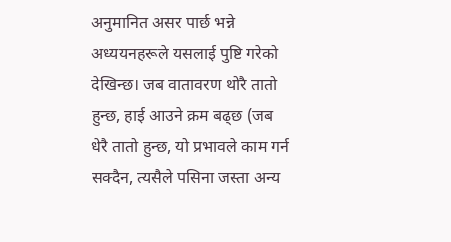अनुमानित असर पार्छ भन्ने अध्ययनहरूले यसलाई पुष्टि गरेको देखिन्छ। जब वातावरण थोरै तातो हुन्छ, हाई आउने क्रम बढ्छ (जब धेरै तातो हुन्छ, यो प्रभावले काम गर्न सक्दैन, त्यसैले पसिना जस्ता अन्य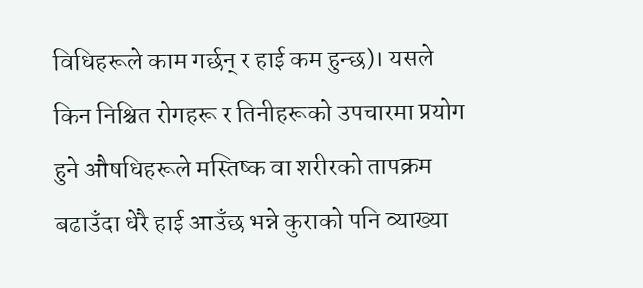विधिहरूले काम गर्छन् र हाई कम हुन्छ)। यसले किन निश्चित रोगहरू र तिनीहरूको उपचारमा प्रयोग हुने औषधिहरूले मस्तिष्क वा शरीरको तापक्रम बढाउँदा धेरै हाई आउँछ भन्ने कुराको पनि व्याख्या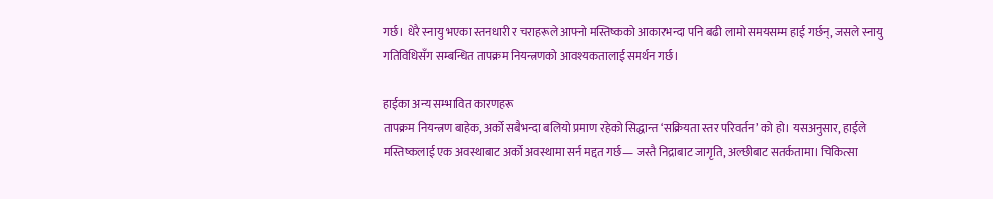गर्छ। धेरै स्नायु भएका स्तनधारी र चराहरूले आफ्नो मस्तिष्कको आकारभन्दा पनि बढी लामो समयसम्म हाई गर्छन्, जसले स्नायु गतिविधिसँग सम्बन्धित तापक्रम नियन्त्रणको आवश्यकतालाई समर्थन गर्छ।

हाईका अन्य सम्भावित कारणहरू
तापक्रम नियन्त्रण बाहेक, अर्को सबैभन्दा बलियो प्रमाण रहेको सिद्धान्त ‘सक्रियता स्तर परिवर्तन’ को हो। यसअनुसार, हाईले मस्तिष्कलाई एक अवस्थाबाट अर्को अवस्थामा सर्न मद्दत गर्छ— जस्तै निद्राबाट जागृति, अल्छीबाट सतर्कतामा। चिकित्सा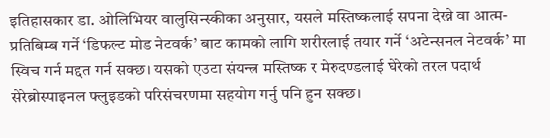इतिहासकार डा. ओलिभियर वालुसिन्स्कीका अनुसार, यसले मस्तिष्कलाई सपना देख्ने वा आत्म-प्रतिबिम्ब गर्ने ‘डिफल्ट मोड नेटवर्क’ बाट कामको लागि शरीरलाई तयार गर्ने ‘अटेन्सनल नेटवर्क’ मा स्विच गर्न मद्दत गर्न सक्छ। यसको एउटा संयन्त्र मस्तिष्क र मेरुदण्डलाई घेरेको तरल पदार्थ सेरेब्रोस्पाइनल फ्लुइडको परिसंचरणमा सहयोग गर्नु पनि हुन सक्छ।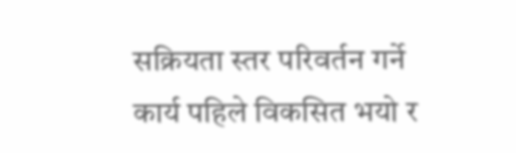सक्रियता स्तर परिवर्तन गर्ने कार्य पहिले विकसित भयो र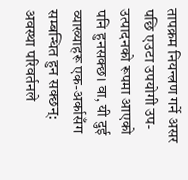तापक्रम नियन्त्रण गर्ने असर पछि एउटा उपयोगी उप-उत्पादनको रूपमा आएको पनि हुनसक्छ। वा, यी दुई व्याख्याहरू एक-अर्कासँग सम्बन्धित हुन सक्छन्: अवस्था परिवर्तनले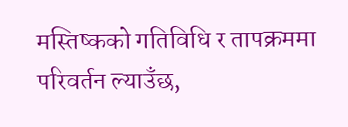मस्तिष्कको गतिविधि र तापक्रममा परिवर्तन ल्याउँछ,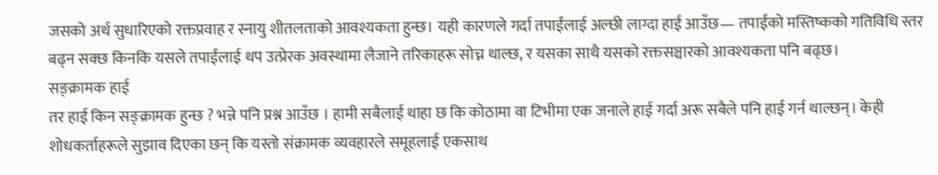जसको अर्थ सुधारिएको रक्तप्रवाह र स्नायु शीतलताको आवश्यकता हुन्छ। यही कारणले गर्दा तपाईंलाई अल्छी लाग्दा हाई आउँछ— तपाईंको मस्तिष्कको गतिविधि स्तर बढ्न सक्छ किनकि यसले तपाईंलाई थप उत्प्रेरक अवस्थामा लैजाने तरिकाहरू सोच्न थाल्छ, र यसका साथै यसको रक्तसञ्चारको आवश्यकता पनि बढ्छ।
सङ्क्रामक हाई
तर हाई किन सङ्क्रामक हुन्छ ? भन्ने पनि प्रश्न आउँछ । हामी सबैलाई थाहा छ कि कोठामा वा टिभीमा एक जनाले हाई गर्दा अरू सबैले पनि हाई गर्न थाल्छन्। केही शोधकर्ताहरूले सुझाव दिएका छन् कि यस्तो संक्रामक व्यवहारले समूहलाई एकसाथ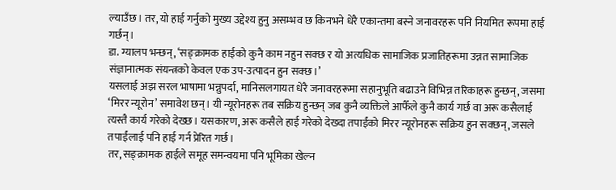ल्याउँछ। तर, यो हाई गर्नुको मुख्य उद्देश्य हुनु असम्भव छ किनभने धेरै एकान्तमा बस्ने जनावरहरू पनि नियमित रूपमा हाई गर्छन्।
डा. ग्यालप भन्छन्, ‘सङ्क्रामक हाईको कुनै काम नहुन सक्छ र यो अत्यधिक सामाजिक प्रजातिहरूमा उन्नत सामाजिक संज्ञानात्मक संयन्त्रको केवल एक उप-उत्पादन हुन सक्छ।’
यसलाई अझ सरल भाषामा भन्नुपर्दा, मानिसलगायत धेरै जनावरहरूमा सहानुभूति बढाउने विभिन्न तरिकाहरू हुन्छन्, जसमा ‘मिरर न्यूरोन’ समावेश छन्। यी न्यूरोनहरू तब सक्रिय हुन्छन् जब कुनै व्यक्तिले आफैँले कुनै कार्य गर्छ वा अरू कसैलाई त्यस्तै कार्य गरेको देख्छ। यसकारण, अरू कसैले हाई गरेको देख्दा तपाईंको मिरर न्यूरोनहरू सक्रिय हुन सक्छन्, जसले तपाईंलाई पनि हाई गर्न प्रेरित गर्छ।
तर, सङ्क्रामक हाईले समूह समन्वयमा पनि भूमिका खेल्न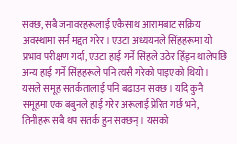सक्छ, सबै जनावरहरूलाई एकैसाथ आरामबाट सक्रिय अवस्थामा सर्न मद्दत गरेर। एउटा अध्ययनले सिंहहरूमा यो प्रभाव परीक्षण गर्दा, एउटा हाई गर्ने सिंहले उठेर हिँड्न थालेपछि अन्य हाई गर्ने सिंहहरूले पनि त्यसै गरेको पाइएको थियो।
यसले समूह सतर्कतालाई पनि बढाउन सक्छ । यदि कुनै समूहमा एक बबुनले हाई गरेर अरूलाई प्रेरित गर्छ भने, तिनीहरू सबै थप सतर्क हुन सक्छन्। यसको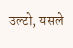उल्टो, यसले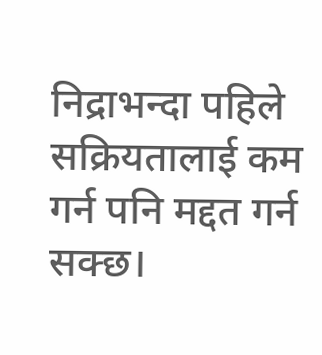निद्राभन्दा पहिले सक्रियतालाई कम गर्न पनि मद्दत गर्न सक्छ।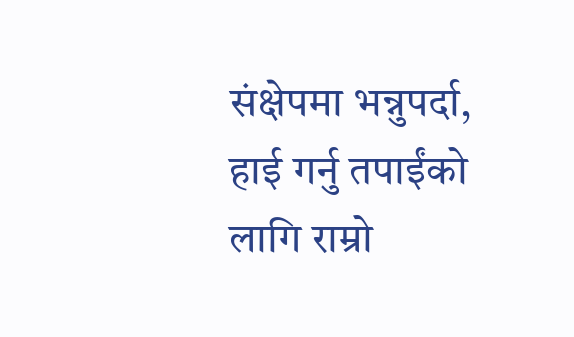संक्षेपमा भन्नुपर्दा, हाई गर्नु तपाईंको लागि राम्रो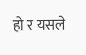हो र यसले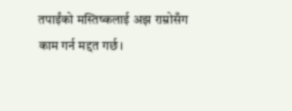तपाईंको मस्तिष्कलाई अझ राम्रोसँग काम गर्न मद्दत गर्छ।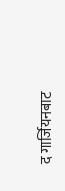द गार्जियनबाट